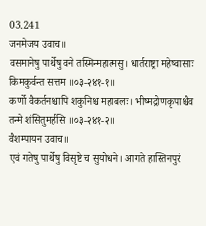03.241
जनमेजय उवाच॥
वसमानेषु पार्थेषु वने तस्मिन्महात्मसु। धार्तराष्ट्रा महेष्वासाः किमकुर्वन्त सत्तम ॥०३-२४१-१॥
कर्णो वैकर्तनश्चापि शकुनिश्च महाबलः। भीष्मद्रोणकृपाश्चैव तन्मे शंसितुमर्हसि ॥०३-२४१-२॥
वैशम्पायन उवाच॥
एवं गतेषु पार्थेषु विसृष्टे च सुयोधने। आगते हास्तिनपुरं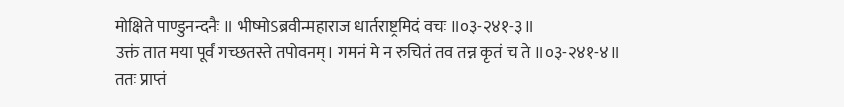मोक्षिते पाण्डुनन्दनैः ॥ भीष्मोऽब्रवीन्महाराज धार्तराष्ट्रमिदं वचः ॥०३-२४१-३॥
उक्तं तात मया पूर्वं गच्छतस्ते तपोवनम्। गमनं मे न रुचितं तव तन्न कृतं च ते ॥०३-२४१-४॥
ततः प्राप्तं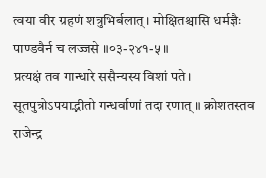त्वया वीर ग्रहणं शत्रुभिर्बलात्। मोक्षितश्चासि धर्मज्ञैः पाण्डवैर्न च लज्जसे ॥०३-२४१-५॥
प्रत्यक्षं तव गान्धारे ससैन्यस्य विशां पते। सूतपुत्रोऽपयाद्भीतो गन्धर्वाणां तदा रणात् ॥ क्रोशतस्तव राजेन्द्र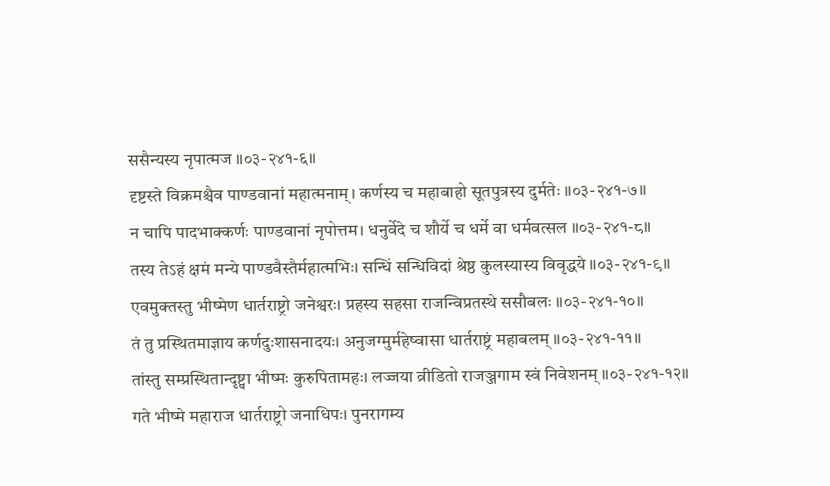ससैन्यस्य नृपात्मज ॥०३-२४१-६॥
दृष्टस्ते विक्रमश्चैव पाण्डवानां महात्मनाम्। कर्णस्य च महाबाहो सूतपुत्रस्य दुर्मतेः ॥०३-२४१-७॥
न चापि पादभाक्कर्णः पाण्डवानां नृपोत्तम। धनुर्वेदे च शौर्ये च धर्मे वा धर्मवत्सल ॥०३-२४१-८॥
तस्य तेऽहं क्षमं मन्ये पाण्डवैस्तैर्महात्मभिः। सन्धिं सन्धिविदां श्रेष्ठ कुलस्यास्य विवृद्धये ॥०३-२४१-९॥
एवमुक्तस्तु भीष्मेण धार्तराष्ट्रो जनेश्वरः। प्रहस्य सहसा राजन्विप्रतस्थे ससौबलः ॥०३-२४१-१०॥
तं तु प्रस्थितमाज्ञाय कर्णदुःशासनादयः। अनुजग्मुर्महेष्वासा धार्तराष्ट्रं महाबलम् ॥०३-२४१-११॥
तांस्तु सम्प्रस्थितान्दृष्ट्वा भीष्मः कुरुपितामहः। लज्जया व्रीडितो राजञ्जगाम स्वं निवेशनम् ॥०३-२४१-१२॥
गते भीष्मे महाराज धार्तराष्ट्रो जनाधिपः। पुनरागम्य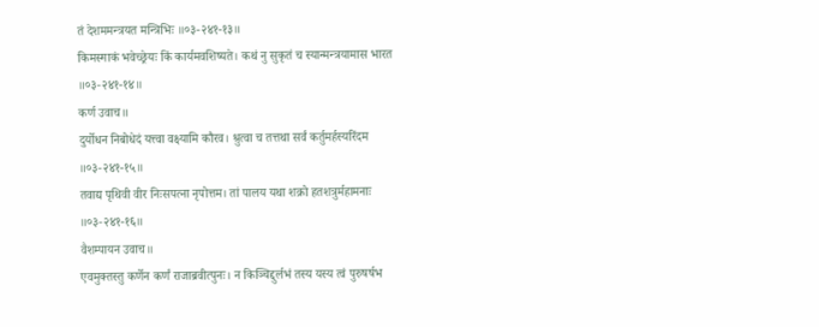तं देशममन्त्रयत मन्त्रिभिः ॥०३-२४१-१३॥
किमस्माकं भवेच्छ्रेयः किं कार्यमवशिष्यते। कथं नु सुकृतं च स्यान्मन्त्रयामास भारत ॥०३-२४१-१४॥
कर्ण उवाच॥
दुर्योधन निबोधेदं यत्त्वा वक्ष्यामि कौरव। श्रुत्वा च तत्तथा सर्वं कर्तुमर्हस्यरिंदम ॥०३-२४१-१५॥
तवाद्य पृथिवी वीर निःसपत्ना नृपोत्तम। तां पालय यथा शक्रो हतशत्रुर्महामनाः ॥०३-२४१-१६॥
वैशम्पायन उवाच॥
एवमुक्तस्तु कर्णेन कर्णं राजाब्रवीत्पुनः। न किञ्चिद्दुर्लभं तस्य यस्य त्वं पुरुषर्षभ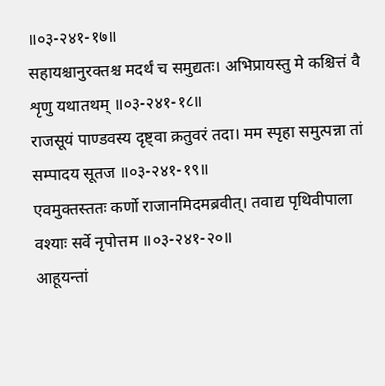॥०३-२४१-१७॥
सहायश्चानुरक्तश्च मदर्थं च समुद्यतः। अभिप्रायस्तु मे कश्चित्तं वै शृणु यथातथम् ॥०३-२४१-१८॥
राजसूयं पाण्डवस्य दृष्ट्वा क्रतुवरं तदा। मम स्पृहा समुत्पन्ना तां सम्पादय सूतज ॥०३-२४१-१९॥
एवमुक्तस्ततः कर्णो राजानमिदमब्रवीत्। तवाद्य पृथिवीपाला वश्याः सर्वे नृपोत्तम ॥०३-२४१-२०॥
आहूयन्तां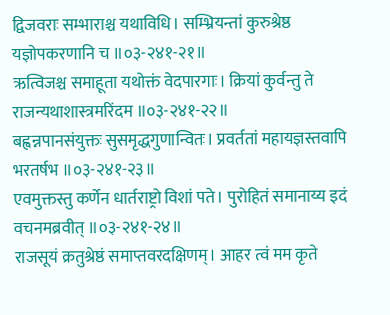द्विजवराः सम्भाराश्च यथाविधि। सम्भ्रियन्तां कुरुश्रेष्ठ यज्ञोपकरणानि च ॥०३-२४१-२१॥
ऋत्विजश्च समाहूता यथोक्तं वेदपारगाः। क्रियां कुर्वन्तु ते राजन्यथाशास्त्रमरिंदम ॥०३-२४१-२२॥
बह्वन्नपानसंयुक्तः सुसमृद्धगुणान्वितः। प्रवर्ततां महायज्ञस्तवापि भरतर्षभ ॥०३-२४१-२३॥
एवमुक्तस्तु कर्णेन धार्तराष्ट्रो विशां पते। पुरोहितं समानाय्य इदं वचनमब्रवीत् ॥०३-२४१-२४॥
राजसूयं क्रतुश्रेष्ठं समाप्तवरदक्षिणम्। आहर त्वं मम कृते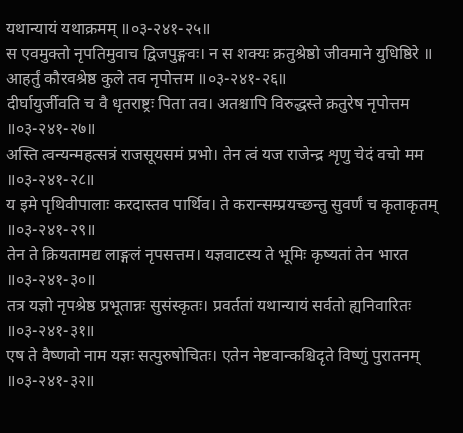यथान्यायं यथाक्रमम् ॥०३-२४१-२५॥
स एवमुक्तो नृपतिमुवाच द्विजपुङ्गवः। न स शक्यः क्रतुश्रेष्ठो जीवमाने युधिष्ठिरे ॥ आहर्तुं कौरवश्रेष्ठ कुले तव नृपोत्तम ॥०३-२४१-२६॥
दीर्घायुर्जीवति च वै धृतराष्ट्रः पिता तव। अतश्चापि विरुद्धस्ते क्रतुरेष नृपोत्तम ॥०३-२४१-२७॥
अस्ति त्वन्यन्महत्सत्रं राजसूयसमं प्रभो। तेन त्वं यज राजेन्द्र शृणु चेदं वचो मम ॥०३-२४१-२८॥
य इमे पृथिवीपालाः करदास्तव पार्थिव। ते करान्सम्प्रयच्छन्तु सुवर्णं च कृताकृतम् ॥०३-२४१-२९॥
तेन ते क्रियतामद्य लाङ्गलं नृपसत्तम। यज्ञवाटस्य ते भूमिः कृष्यतां तेन भारत ॥०३-२४१-३०॥
तत्र यज्ञो नृपश्रेष्ठ प्रभूतान्नः सुसंस्कृतः। प्रवर्ततां यथान्यायं सर्वतो ह्यनिवारितः ॥०३-२४१-३१॥
एष ते वैष्णवो नाम यज्ञः सत्पुरुषोचितः। एतेन नेष्टवान्कश्चिदृते विष्णुं पुरातनम् ॥०३-२४१-३२॥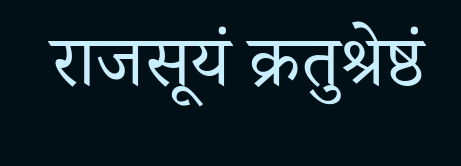राजसूयं क्रतुश्रेष्ठं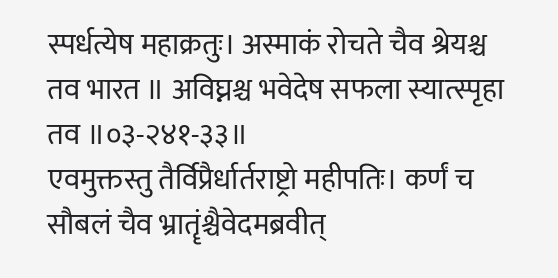स्पर्धत्येष महाक्रतुः। अस्माकं रोचते चैव श्रेयश्च तव भारत ॥ अविघ्नश्च भवेदेष सफला स्यात्स्पृहा तव ॥०३-२४१-३३॥
एवमुक्तस्तु तैर्विप्रैर्धार्तराष्ट्रो महीपतिः। कर्णं च सौबलं चैव भ्रातॄंश्चैवेदमब्रवीत्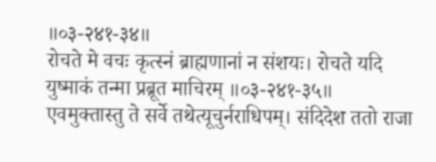॥०३-२४१-३४॥
रोचते मे वचः कृत्स्नं ब्राह्मणानां न संशयः। रोचते यदि युष्माकं तन्मा प्रब्रूत माचिरम् ॥०३-२४१-३५॥
एवमुक्तास्तु ते सर्वे तथेत्यूचुर्नराधिपम्। संदिदेश ततो राजा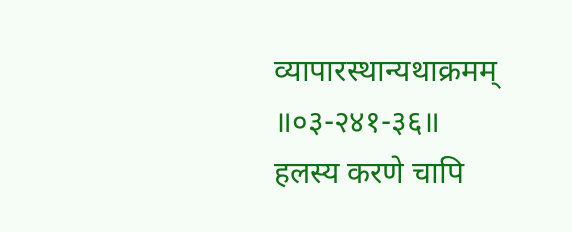व्यापारस्थान्यथाक्रमम् ॥०३-२४१-३६॥
हलस्य करणे चापि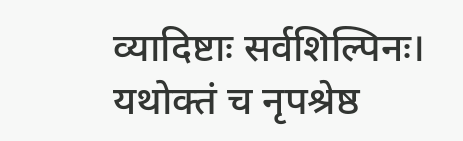व्यादिष्टाः सर्वशिल्पिनः। यथोक्तं च नृपश्रेष्ठ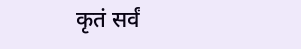कृतं सर्वं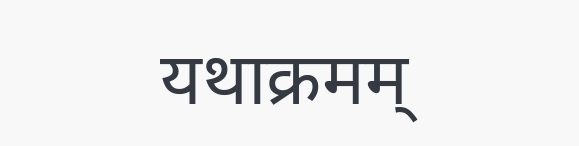यथाक्रमम्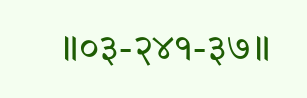॥०३-२४१-३७॥